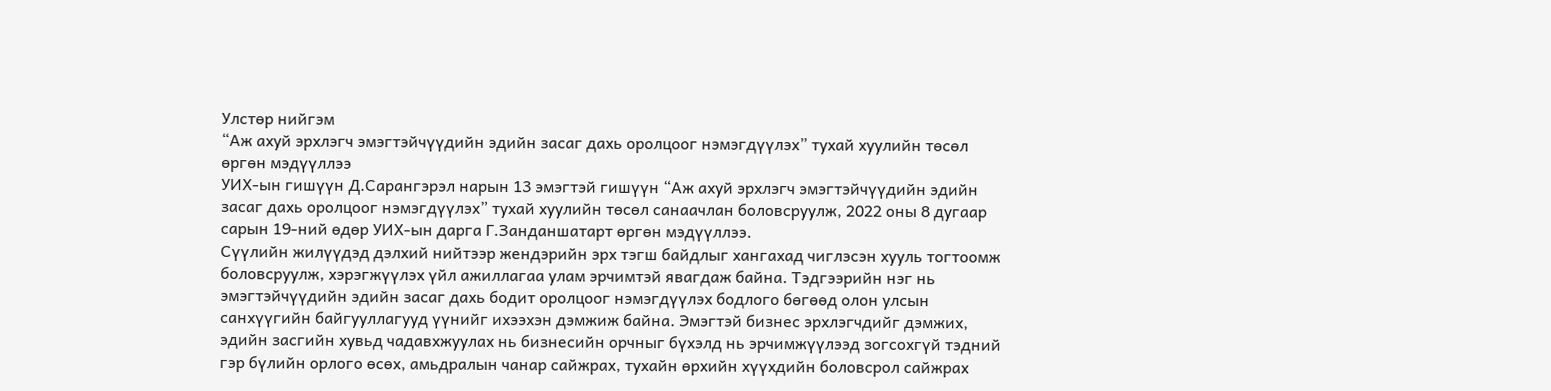Улстөр нийгэм
“Аж ахуй эрхлэгч эмэгтэйчүүдийн эдийн засаг дахь оролцоог нэмэгдүүлэх” тухай хуулийн төсөл өргөн мэдүүллээ
УИХ-ын гишүүн Д.Сарангэрэл нарын 13 эмэгтэй гишүүн “Аж ахуй эрхлэгч эмэгтэйчүүдийн эдийн засаг дахь оролцоог нэмэгдүүлэх” тухай хуулийн төсөл санаачлан боловсруулж, 2022 оны 8 дугаар сарын 19-ний өдөр УИХ-ын дарга Г.Занданшатарт өргөн мэдүүллээ.
Сүүлийн жилүүдэд дэлхий нийтээр жендэрийн эрх тэгш байдлыг хангахад чиглэсэн хууль тогтоомж боловсруулж, хэрэгжүүлэх үйл ажиллагаа улам эрчимтэй явагдаж байна. Тэдгээрийн нэг нь эмэгтэйчүүдийн эдийн засаг дахь бодит оролцоог нэмэгдүүлэх бодлого бөгөөд олон улсын санхүүгийн байгууллагууд үүнийг ихээхэн дэмжиж байна. Эмэгтэй бизнес эрхлэгчдийг дэмжих, эдийн засгийн хувьд чадавхжуулах нь бизнесийн орчныг бүхэлд нь эрчимжүүлээд зогсохгүй тэдний гэр бүлийн орлого өсөх, амьдралын чанар сайжрах, тухайн өрхийн хүүхдийн боловсрол сайжрах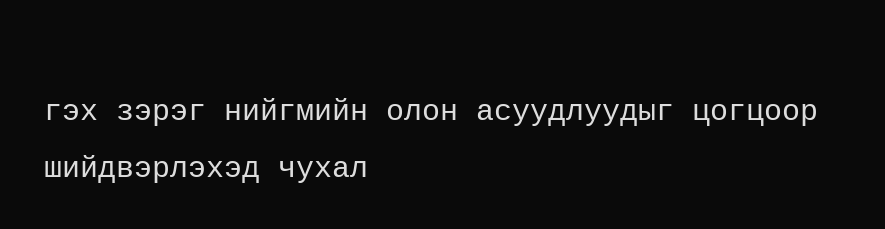гэх зэрэг нийгмийн олон асуудлуудыг цогцоор шийдвэрлэхэд чухал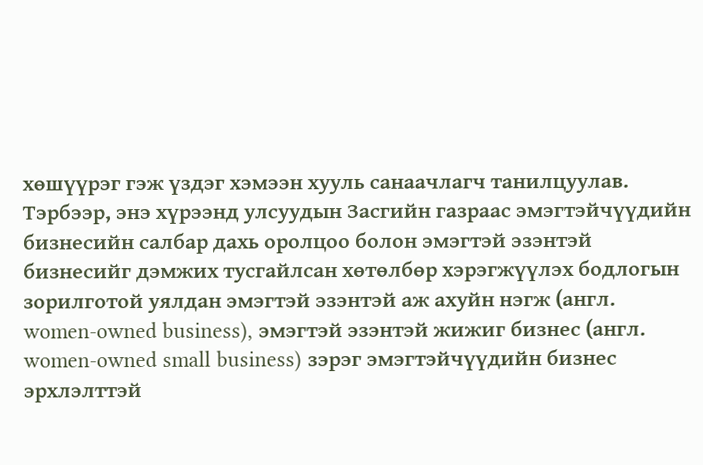хөшүүрэг гэж үздэг хэмээн хууль санаачлагч танилцуулав.
Тэрбээр, энэ хүрээнд улсуудын Засгийн газраас эмэгтэйчүүдийн бизнесийн салбар дахь оролцоо болон эмэгтэй эзэнтэй бизнесийг дэмжих тусгайлсан хөтөлбөр хэрэгжүүлэх бодлогын зорилготой уялдан эмэгтэй эзэнтэй аж ахуйн нэгж (англ. women-owned business), эмэгтэй эзэнтэй жижиг бизнес (англ. women-owned small business) зэрэг эмэгтэйчүүдийн бизнес эрхлэлттэй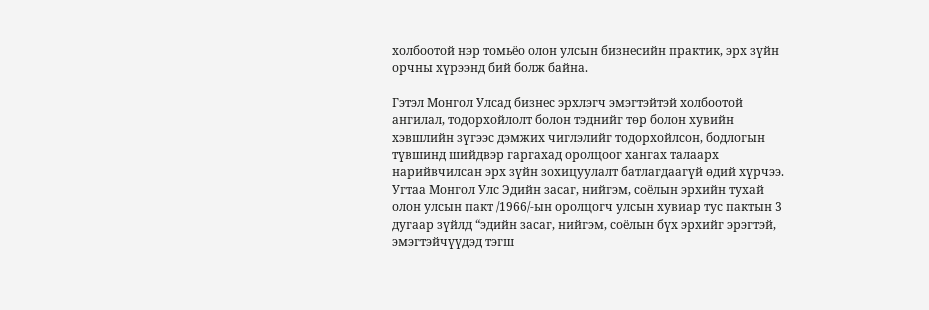холбоотой нэр томьёо олон улсын бизнесийн практик, эрх зүйн орчны хүрээнд бий болж байна.

Гэтэл Монгол Улсад бизнес эрхлэгч эмэгтэйтэй холбоотой ангилал, тодорхойлолт болон тэднийг төр болон хувийн хэвшлийн зүгээс дэмжих чиглэлийг тодорхойлсон, бодлогын түвшинд шийдвэр гаргахад оролцоог хангах талаарх нарийвчилсан эрх зүйн зохицуулалт батлагдаагүй өдий хүрчээ.
Угтаа Монгол Улс Эдийн засаг, нийгэм, соёлын эрхийн тухай олон улсын пакт /1966/-ын оролцогч улсын хувиар тус пактын 3 дугаар зүйлд “эдийн засаг, нийгэм, соёлын бүх эрхийг эрэгтэй, эмэгтэйчүүдэд тэгш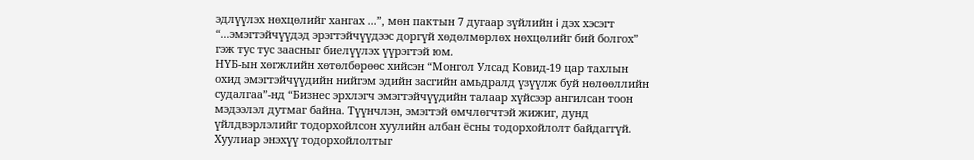эдлүүлэх нөхцөлийг хангах ...”, мөн пактын 7 дугаар зүйлийн i дэх хэсэгт “...эмэгтэйчүүдэд эрэгтэйчүүдээс доргүй хөдөлмөрлөх нөхцөлийг бий болгох” гэж тус тус заасныг биелүүлэх үүрэгтэй юм.
НҮБ-ын хөгжлийн хөтөлбөрөөс хийсэн “Монгол Улсад Ковид-19 цар тахлын охид эмэгтэйчүүдийн нийгэм эдийн засгийн амьдралд үзүүлж буй нөлөөллийн судалгаа”-нд “Бизнес эрхлэгч эмэгтэйчүүдийн талаар хүйсээр ангилсан тоон мэдээлэл дутмаг байна. Түүнчлэн, эмэгтэй өмчлөгчтэй жижиг, дунд үйлдвэрлэлийг тодорхойлсон хуулийн албан ёсны тодорхойлолт байдаггүй. Хуулиар энэхүү тодорхойлолтыг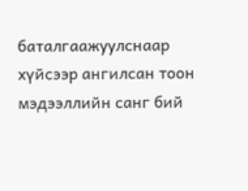баталгаажуулснаар хүйсээр ангилсан тоон мэдээллийн санг бий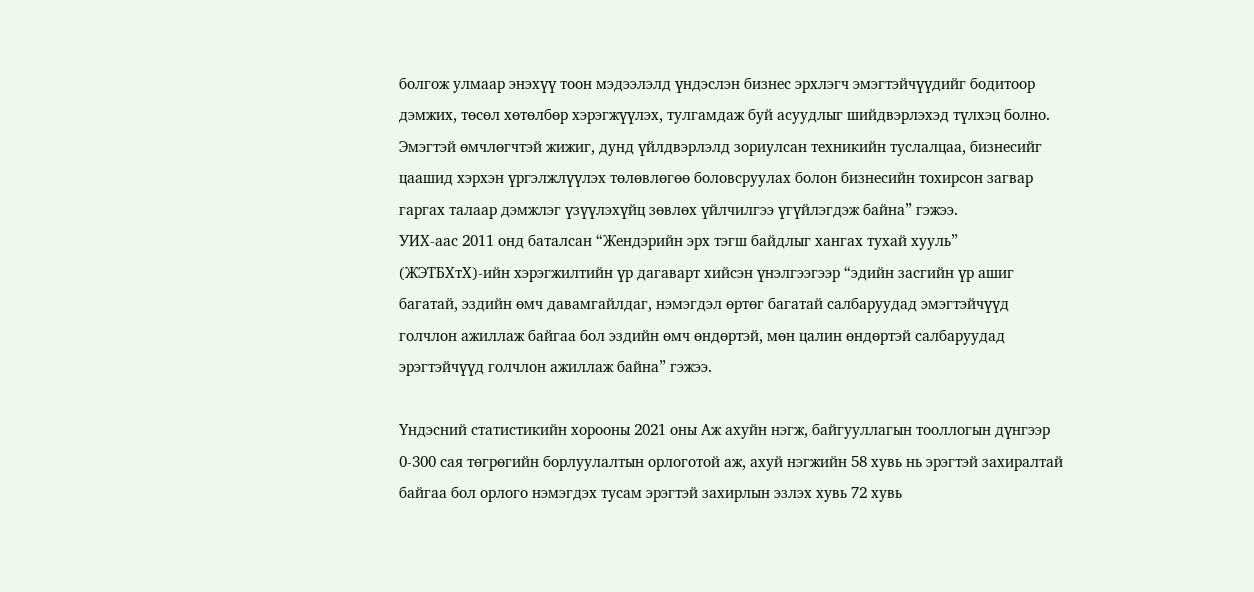болгож улмаар энэхүү тоон мэдээлэлд үндэслэн бизнес эрхлэгч эмэгтэйчүүдийг бодитоор дэмжих, төсөл хөтөлбөр хэрэгжүүлэх, тулгамдаж буй асуудлыг шийдвэрлэхэд түлхэц болно. Эмэгтэй өмчлөгчтэй жижиг, дунд үйлдвэрлэлд зориулсан техникийн туслалцаа, бизнесийг цаашид хэрхэн үргэлжлүүлэх төлөвлөгөө боловсруулах болон бизнесийн тохирсон загвар гаргах талаар дэмжлэг үзүүлэхүйц зөвлөх үйлчилгээ үгүйлэгдэж байна” гэжээ.
УИХ-аас 2011 онд баталсан “Жендэрийн эрх тэгш байдлыг хангах тухай хууль” (ЖЭТБХтХ)-ийн хэрэгжилтийн үр дагаварт хийсэн үнэлгээгээр “эдийн засгийн үр ашиг багатай, эздийн өмч давамгайлдаг, нэмэгдэл өртөг багатай салбаруудад эмэгтэйчүүд голчлон ажиллаж байгаа бол эздийн өмч өндөртэй, мөн цалин өндөртэй салбаруудад эрэгтэйчүүд голчлон ажиллаж байна” гэжээ.

Үндэсний статистикийн хорооны 2021 оны Аж ахуйн нэгж, байгууллагын тооллогын дүнгээр 0-300 сая төгрөгийн борлуулалтын орлоготой аж, ахуй нэгжийн 58 хувь нь эрэгтэй захиралтай байгаа бол орлого нэмэгдэх тусам эрэгтэй захирлын эзлэх хувь 72 хувь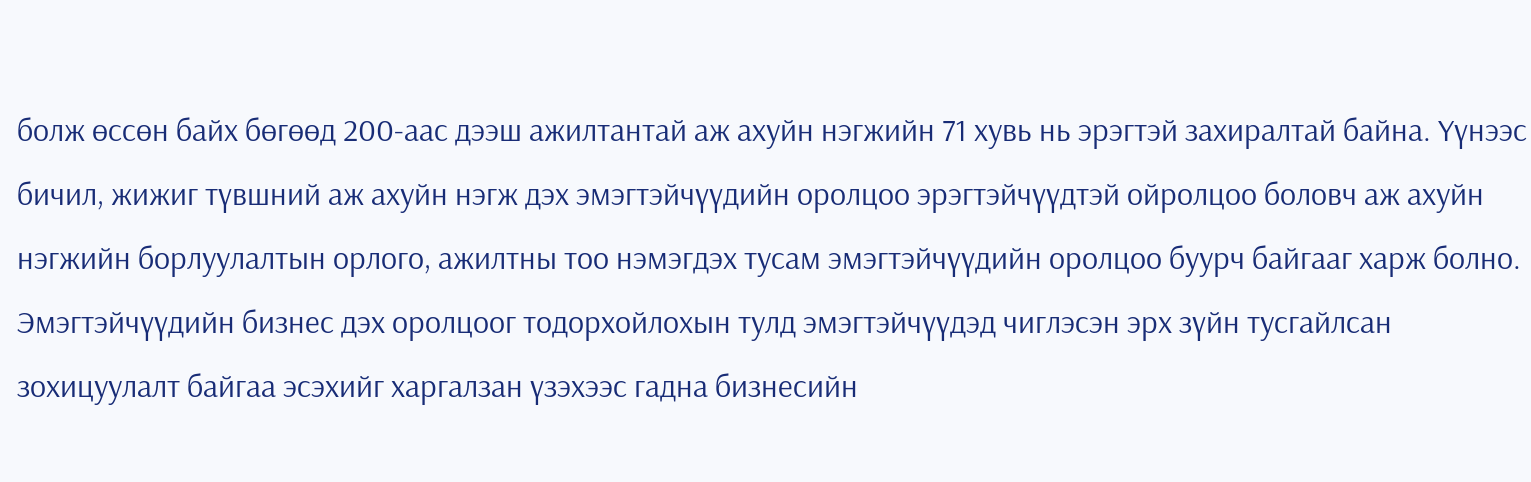болж өссөн байх бөгөөд 200-аас дээш ажилтантай аж ахуйн нэгжийн 71 хувь нь эрэгтэй захиралтай байна. Үүнээс бичил, жижиг түвшний аж ахуйн нэгж дэх эмэгтэйчүүдийн оролцоо эрэгтэйчүүдтэй ойролцоо боловч аж ахуйн нэгжийн борлуулалтын орлого, ажилтны тоо нэмэгдэх тусам эмэгтэйчүүдийн оролцоо буурч байгааг харж болно.
Эмэгтэйчүүдийн бизнес дэх оролцоог тодорхойлохын тулд эмэгтэйчүүдэд чиглэсэн эрх зүйн тусгайлсан зохицуулалт байгаа эсэхийг харгалзан үзэхээс гадна бизнесийн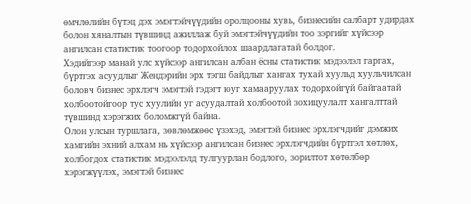өмчлөлийн бүтэц дэх эмэгтэйчүүдийн оролцооны хувь, бизнесийн салбарт удирдах болон хяналтын түвшинд ажиллаж буй эмэгтэйчүүдийн тоо зэргийг хүйсээр ангилсан статистик тоогоор тодорхойлох шаардлагатай болдог.
Хэдийгээр манай улс хүйсээр ангилсан албан ёсны статистик мэдээлэл гаргах, бүртгэх асуудлыг Жендэрийн эрх тэгш байдлыг хангах тухай хуульд хуульчилсан боловч бизнес эрхлэгч эмэгтэй гэдэгт юуг хамааруулах тодорхойгүй байгаатай холбоотойгоор тус хуулийн уг асуудалтай холбоотой зохицуулалт хангалттай түвшинд хэрэгжих боломжгүй байна.
Олон улсын туршлага, зөвлөмжөөс үзэхэд, эмэгтэй бизнес эрхлэгчдийг дэмжих хамгийн эхний алхам нь хүйсээр ангилсан бизнес эрхлэгчдийн бүртгэл хөтлөх, холбогдох статистик мэдээлэлд тулгуурлан бодлого, зорилтот хөтөлбөр хэрэгжүүлэх, эмэгтэй бизнес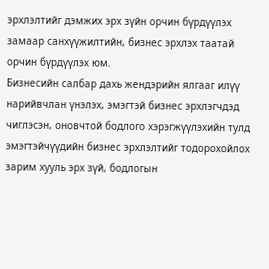эрхлэлтийг дэмжих эрх зүйн орчин бүрдүүлэх замаар санхүүжилтийн, бизнес эрхлэх таатай орчин бүрдүүлэх юм.
Бизнесийн салбар дахь жендэрийн ялгааг илүү нарийвчлан үнэлэх, эмэгтэй бизнес эрхлэгчдэд чиглэсэн, оновчтой бодлого хэрэгжүүлэхийн тулд эмэгтэйчүүдийн бизнес эрхлэлтийг тодорохойлох зарим хууль эрх зүй, бодлогын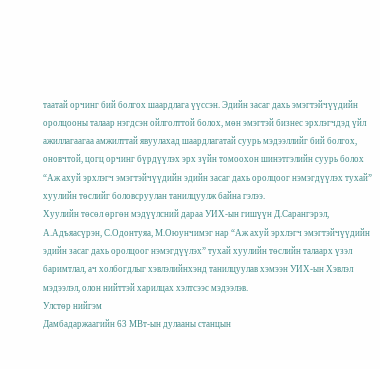таатай орчинг бий болгох шаардлага үүссэн. Эдийн засаг дахь эмэгтэйчүүдийн оролцооны талаар нэгдсэн ойлголттой болох, мөн эмэгтэй бизнес эрхлэгчдэд үйл ажиллагаагаа амжилттай явуулахад шаардлагатай суурь мэдээллийг бий болгох, оновчтой, цогц орчинг бүрдүүлэх эрх зүйн томоохон шинэтгэлийн суурь болох “Аж ахуй эрхлэгч эмэгтэйчүүдийн эдийн засаг дахь оролцоог нэмэгдүүлэх тухай” хуулийн төслийг боловсруулан танилцуулж байна гэлээ.
Хуулийн төсөл өргөн мэдүүлсний дараа УИХ-ын гишүүн Д.Сарангэрэл, А.Адъяасүрэн, С.Одонтуяа, М.Оюунчимэг нар “Аж ахуй эрхлэгч эмэгтэйчүүдийн эдийн засаг дахь оролцоог нэмэгдүүлэх” тухай хуулийн төслийн талаарх үзэл баримтлал, ач холбогдлыг хэвлэлийнхэнд танилцуулав хэмээн УИХ-ын Хэвлэл мэдээлэл, олон нийттэй харилцах хэлтсээс мэдээлэв.
Улстөр нийгэм
Дамбадаржаагийн 63 МВт-ын дулааны станцын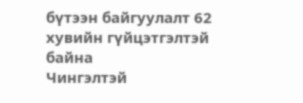бүтээн байгуулалт 62 хувийн гүйцэтгэлтэй байна
Чингэлтэй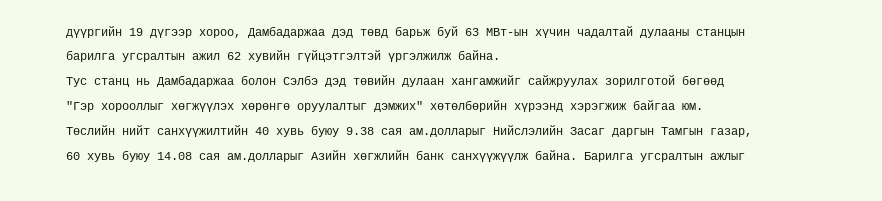дүүргийн 19 дүгээр хороо, Дамбадаржаа дэд төвд барьж буй 63 МВт-ын хүчин чадалтай дулааны станцын барилга угсралтын ажил 62 хувийн гүйцэтгэлтэй үргэлжилж байна.
Тус станц нь Дамбадаржаа болон Сэлбэ дэд төвийн дулаан хангамжийг сайжруулах зорилготой бөгөөд "Гэр хорооллыг хөгжүүлэх хөрөнгө оруулалтыг дэмжих" хөтөлбөрийн хүрээнд хэрэгжиж байгаа юм.
Төслийн нийт санхүүжилтийн 40 хувь буюу 9.38 сая ам.долларыг Нийслэлийн Засаг даргын Тамгын газар, 60 хувь буюу 14.08 сая ам.долларыг Азийн хөгжлийн банк санхүүжүүлж байна. Барилга угсралтын ажлыг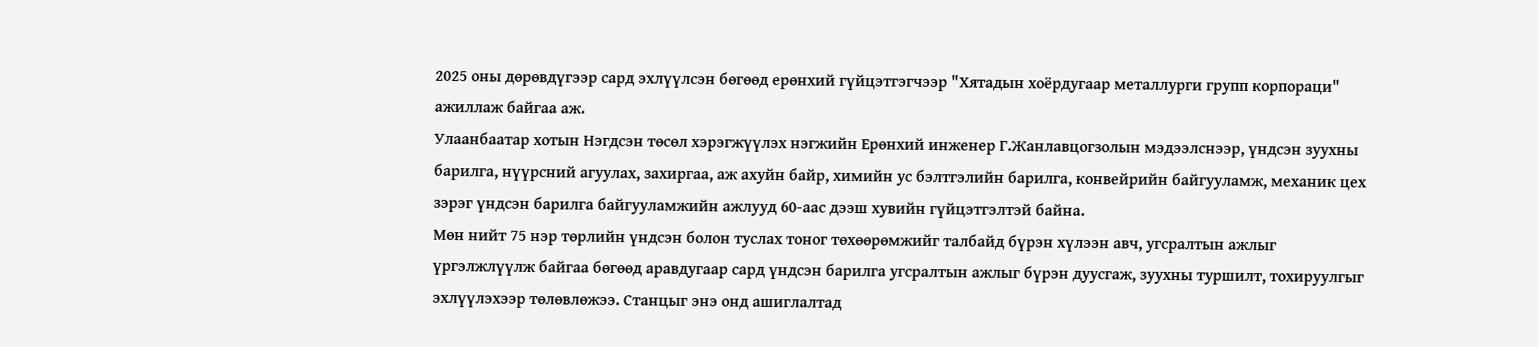2025 оны дөрөвдүгээр сард эхлүүлсэн бөгөөд ерөнхий гүйцэтгэгчээр "Хятадын хоёрдугаар металлурги групп корпораци" ажиллаж байгаа аж.
Улаанбаатар хотын Нэгдсэн төсөл хэрэгжүүлэх нэгжийн Ерөнхий инженер Г.Жанлавцогзолын мэдээлснээр, үндсэн зуухны барилга, нүүрсний агуулах, захиргаа, аж ахуйн байр, химийн ус бэлтгэлийн барилга, конвейрийн байгууламж, механик цех зэрэг үндсэн барилга байгууламжийн ажлууд 60-аас дээш хувийн гүйцэтгэлтэй байна.
Мөн нийт 75 нэр төрлийн үндсэн болон туслах тоног төхөөрөмжийг талбайд бүрэн хүлээн авч, угсралтын ажлыг үргэлжлүүлж байгаа бөгөөд аравдугаар сард үндсэн барилга угсралтын ажлыг бүрэн дуусгаж, зуухны туршилт, тохируулгыг эхлүүлэхээр төлөвлөжээ. Станцыг энэ онд ашиглалтад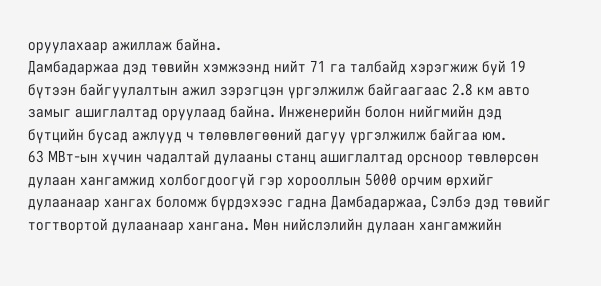оруулахаар ажиллаж байна.
Дамбадаржаа дэд төвийн хэмжээнд нийт 71 га талбайд хэрэгжиж буй 19 бүтээн байгуулалтын ажил зэрэгцэн үргэлжилж байгаагаас 2.8 км авто замыг ашиглалтад оруулаад байна. Инженерийн болон нийгмийн дэд бүтцийн бусад ажлууд ч төлөвлөгөөний дагуу үргэлжилж байгаа юм.
63 МВт-ын хүчин чадалтай дулааны станц ашиглалтад орсноор төвлөрсөн дулаан хангамжид холбогдоогүй гэр хорооллын 5000 орчим өрхийг дулаанаар хангах боломж бүрдэхээс гадна Дамбадаржаа, Сэлбэ дэд төвийг тогтвортой дулаанаар хангана. Мөн нийслэлийн дулаан хангамжийн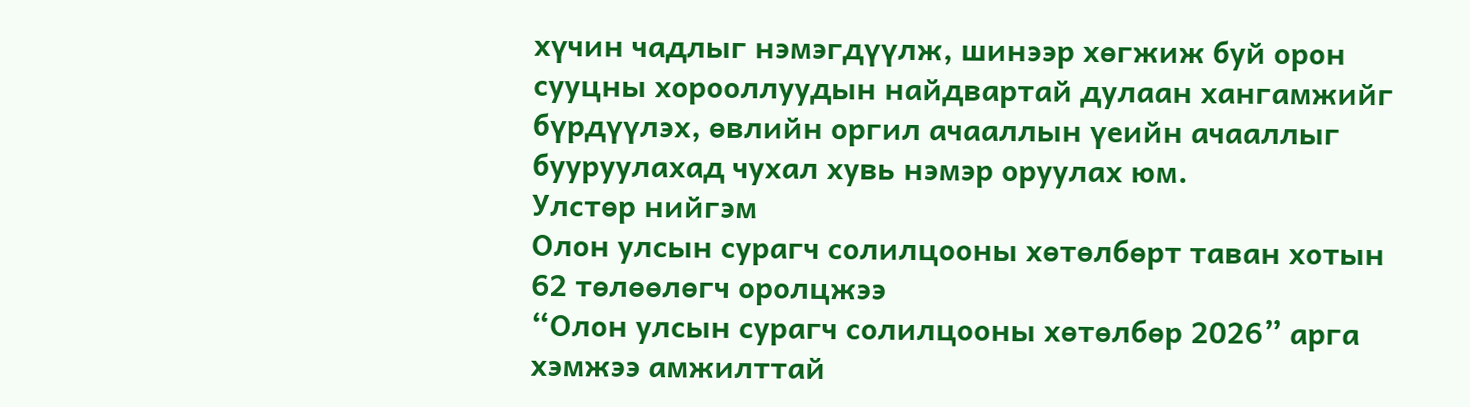хүчин чадлыг нэмэгдүүлж, шинээр хөгжиж буй орон сууцны хорооллуудын найдвартай дулаан хангамжийг бүрдүүлэх, өвлийн оргил ачааллын үеийн ачааллыг бууруулахад чухал хувь нэмэр оруулах юм.
Улстөр нийгэм
Олон улсын сурагч солилцооны хөтөлбөрт таван хотын 62 төлөөлөгч оролцжээ
“Олон улсын сурагч солилцооны хөтөлбөр 2026” арга хэмжээ амжилттай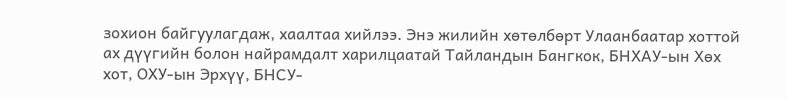зохион байгуулагдаж, хаалтаа хийлээ. Энэ жилийн хөтөлбөрт Улаанбаатар хоттой ах дүүгийн болон найрамдалт харилцаатай Тайландын Бангкок, БНХАУ-ын Хөх хот, ОХУ-ын Эрхүү, БНСУ-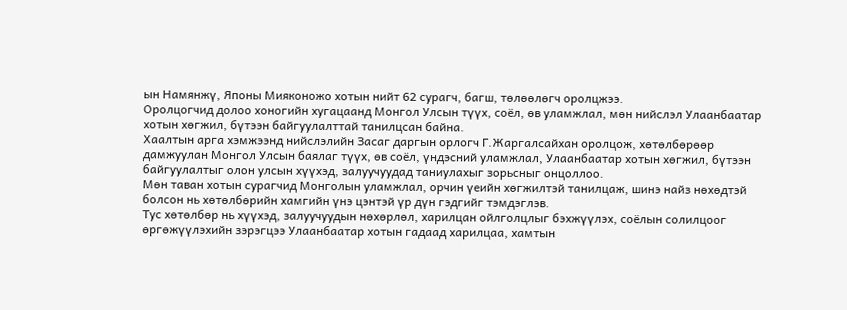ын Намянжү, Японы Мияконожо хотын нийт 62 сурагч, багш, төлөөлөгч оролцжээ.
Оролцогчид долоо хоногийн хугацаанд Монгол Улсын түүх, соёл, өв уламжлал, мөн нийслэл Улаанбаатар хотын хөгжил, бүтээн байгуулалттай танилцсан байна.
Хаалтын арга хэмжээнд нийслэлийн Засаг даргын орлогч Г.Жаргалсайхан оролцож, хөтөлбөрөөр дамжуулан Монгол Улсын баялаг түүх, өв соёл, үндэсний уламжлал, Улаанбаатар хотын хөгжил, бүтээн байгуулалтыг олон улсын хүүхэд, залуучуудад таниулахыг зорьсныг онцоллоо.
Мөн таван хотын сурагчид Монголын уламжлал, орчин үеийн хөгжилтэй танилцаж, шинэ найз нөхөдтэй болсон нь хөтөлбөрийн хамгийн үнэ цэнтэй үр дүн гэдгийг тэмдэглэв.
Тус хөтөлбөр нь хүүхэд, залуучуудын нөхөрлөл, харилцан ойлголцлыг бэхжүүлэх, соёлын солилцоог өргөжүүлэхийн зэрэгцээ Улаанбаатар хотын гадаад харилцаа, хамтын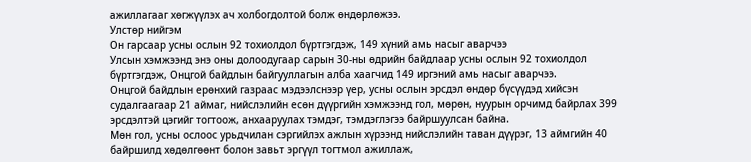ажиллагааг хөгжүүлэх ач холбогдолтой болж өндөрлөжээ.
Улстөр нийгэм
Он гарсаар усны ослын 92 тохиолдол бүртгэгдэж, 149 хүний амь насыг аварчээ
Улсын хэмжээнд энэ оны долоодугаар сарын 30-ны өдрийн байдлаар усны ослын 92 тохиолдол бүртгэгдэж, Онцгой байдлын байгууллагын алба хаагчид 149 иргэний амь насыг аварчээ.
Онцгой байдлын ерөнхий газраас мэдээлснээр үер, усны ослын эрсдэл өндөр бүсүүдэд хийсэн судалгаагаар 21 аймаг, нийслэлийн есөн дүүргийн хэмжээнд гол, мөрөн, нуурын орчимд байрлах 399 эрсдэлтэй цэгийг тогтоож, анхааруулах тэмдэг, тэмдэглэгээ байршуулсан байна.
Мөн гол, усны ослоос урьдчилан сэргийлэх ажлын хүрээнд нийслэлийн таван дүүрэг, 13 аймгийн 40 байршилд хөдөлгөөнт болон завьт эргүүл тогтмол ажиллаж,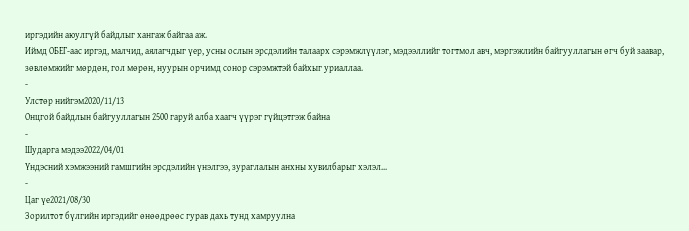иргэдийн аюулгүй байдлыг хангаж байгаа аж.
Иймд ОБЕГ-аас иргэд, малчид, аялагчдыг үер, усны ослын эрсдэлийн талаарх сэрэмжлүүлэг, мэдээллийг тогтмол авч, мэргэжлийн байгууллагын өгч буй заавар, зөвлөмжийг мөрдөн, гол мөрөн, нуурын орчимд сонор сэрэмжтэй байхыг уриаллаа.
-
Улстөр нийгэм2020/11/13
Онцгой байдлын байгууллагын 2500 гаруй алба хаагч үүрэг гүйцэтгэж байна
-
Шударга мэдээ2022/04/01
Үндэсний хэмжээний гамшгийн эрсдэлийн үнэлгээ, зураглалын анхны хувилбарыг хэлэл...
-
Цаг үе2021/08/30
Зорилтот бүлгийн иргэдийг өнөөдрөөс гурав дахь тунд хамруулна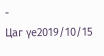-
Цаг үе2019/10/15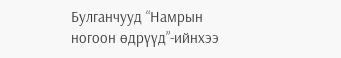Булганчууд “Намрын ногоон өдрүүд”-ийнхээ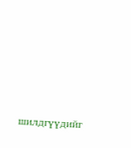шилдгүүдийг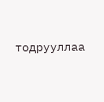тодрууллаа